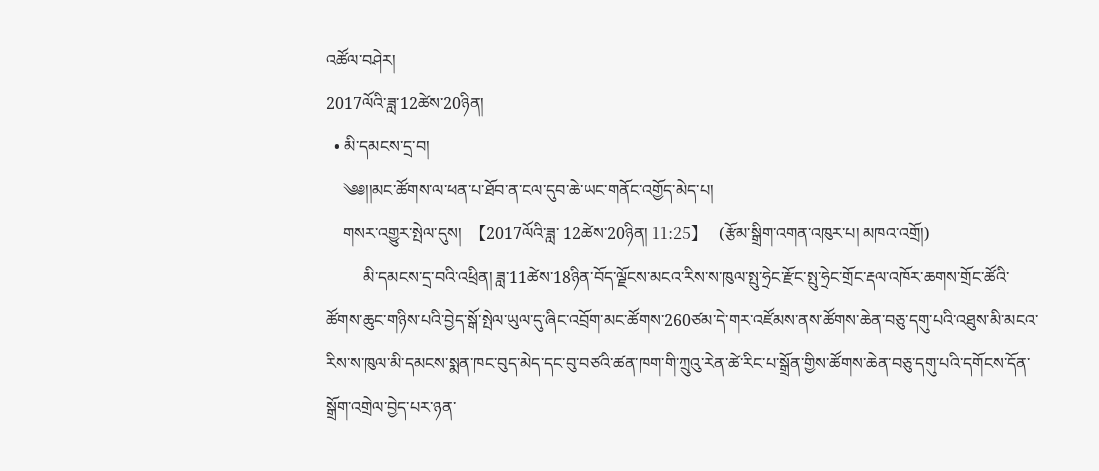འཚོལ་བཤེར།
2017ལོའི་ཟླ་12ཚེས་20ཉིན།
  • མི་དམངས་དྲ་བ།
    ༄༅།།མང་ཚོགས་ལ་ཕན་པ་ཐོབ་ན་ངལ་དུབ་ཆེ་ཡང་གནོང་འགྱོད་མེད་པ།
    གསར་འགྱུར་སྤེལ་དུས།  【2017ལོའི་ཟླ་ 12ཚེས་20ཉིན། 11:25】   (རྩོམ་སྒྲིག་འགན་འཁུར་པ། མཁའ་འགྲོ།)
         མི་དམངས་དྲ་བའི་འཕྲིན། ཟླ་11ཚེས་18ཉིན་བོད་ལྗོངས་མངའ་རིས་ས་ཁུལ་སྤུ་ཧྲེང་རྫོང་སྤུ་ཧྲེང་གྲོང་རྡལ་འཁོར་ཆགས་གྲོང་ཚོའི་ཚོགས་ཆུང་གཉིས་པའི་བྱེད་སྒོ་སྤེལ་ཡུལ་དུ་ཞིང་འབྲོག་མང་ཚོགས་260ཙམ་དེ་གར་འཛོམས་ནས་ཚོགས་ཆེན་བཅུ་དགུ་པའི་འཐུས་མི་མངའ་རིས་ས་ཁུལ་མི་དམངས་སྨན་ཁང་བུད་མེད་དང་བུ་བཙའི་ཚན་ཁག་གི་ཀྲུའུ་རེན་ཚེ་རིང་པ་སྒྲོན་གྱིས་ཚོགས་ཆེན་བཅུ་དགུ་པའི་དགོངས་དོན་སྒྲོག་འགྲེལ་བྱེད་པར་ཉན་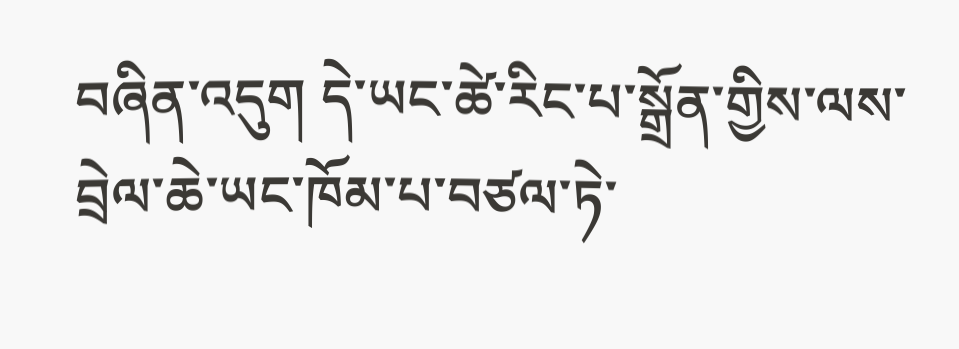བཞིན་འདུག དེ་ཡང་ཚེ་རིང་པ་སྒྲོན་གྱིས་ལས་བྲེལ་ཆེ་ཡང་ཁོམ་པ་བཙལ་ཏེ་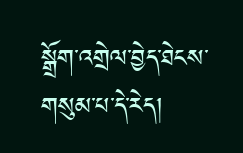སྒྲོག་འགྲེལ་བྱེད་ཐེངས་གསུམ་པ་དེ་རེད།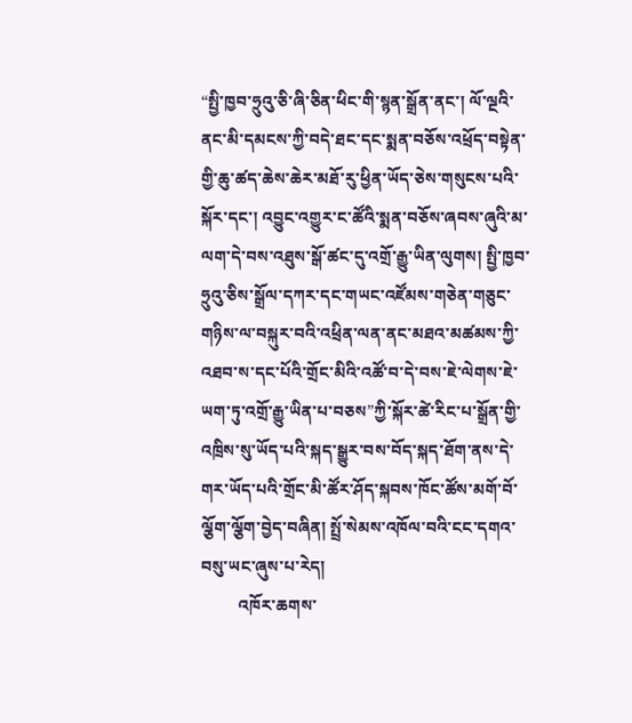“སྤྱི་ཁྱབ་ཧྲུའུ་ཅི་ཞི་ཅིན་ཕིང་གི་སྙན་སྒྲོན་ནང་། ལོ་ལྔའི་ནང་མི་དམངས་ཀྱི་བདེ་ཐང་དང་སྨན་བཅོས་འཕྲོད་བསྟེན་གྱི་ཆུ་ཚད་ཆེས་ཆེར་མཐོ་རུ་ཕྱིན་ཡོད་ཅེས་གསུངས་པའི་སྐོར་དང་། འབྱུང་འགྱུར་ང་ཚོའི་སྨན་བཅོས་ཞབས་ཞུའི་མ་ལག་དེ་བས་འཐུས་སྒོ་ཚང་དུ་འགྲོ་རྒྱུ་ཡིན་ལུགས། སྤྱི་ཁྱབ་ཧྲུའུ་ཅིས་སྒྲོལ་དཀར་དང་གཡང་འཛོམས་གཅེན་གཅུང་གཉིས་ལ་བསྐུར་བའི་འཕྲིན་ལན་ནང་མཐའ་མཚམས་ཀྱི་འཐབ་ས་དང་པོའི་གྲོང་མིའི་འཚོ་བ་དེ་བས་ཇེ་ལེགས་ཇེ་ཡག་ཏུ་འགྲོ་རྒྱུ་ཡིན་པ་བཅས”ཀྱི་སྐོར་ཚེ་རིང་པ་སྒྲོན་གྱི་འཁྲིས་སུ་ཡོད་པའི་སྐད་སྒྱུར་བས་བོད་སྐད་ཐོག་ནས་དེ་གར་ཡོད་པའི་གྲོང་མི་ཚོར་ཤོད་སྐབས་ཁོང་ཚོས་མགོ་བོ་ལྕོག་ལྕོག་བྱེད་བཞིན། སྤྲོ་སེམས་འཁོལ་བའི་ངང་དགའ་བསུ་ཡང་ཞུས་པ་རེད།
         འཁོར་ཆགས་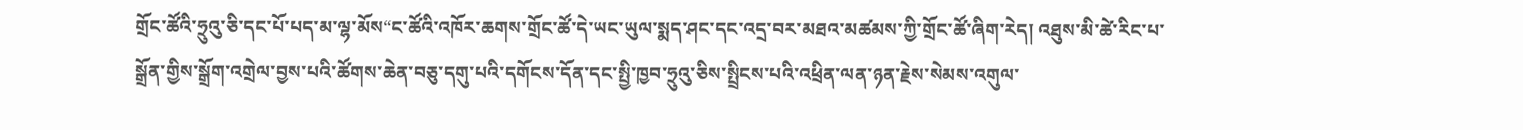གྲོང་ཚོའི་ཧྲུའུ་ཅི་དང་པོ་པད་མ་ལྷ་མོས“ང་ཚོའི་འཁོར་ཆགས་གྲོང་ཚོ་དེ་ཡང་ཡུལ་སྨད་ཤང་དང་འདྲ་བར་མཐའ་མཚམས་ཀྱི་གྲོང་ཚོ་ཞིག་རེད། འཐུས་མི་ཚེ་རིང་པ་སྒྲོན་གྱིས་སྒྲོག་འགྲེལ་བྱས་པའི་ཚོགས་ཆེན་བཅུ་དགུ་པའི་དགོངས་དོན་དང་སྤྱི་ཁྱབ་ཧྲུའུ་ཅིས་སྤྲིངས་པའི་འཕྲིན་ལན་ཉན་རྗེས་སེམས་འགུལ་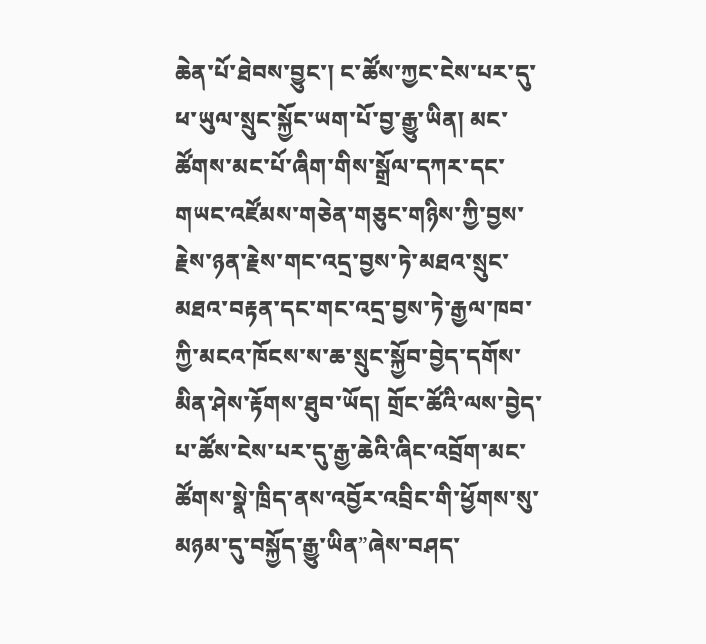ཆེན་པོ་ཐེབས་བྱུང་། ང་ཚོས་ཀྱང་ངེས་པར་དུ་ཕ་ཡུལ་སྲུང་སྐྱོང་ཡག་པོ་བྱ་རྒྱུ་ཡིན། མང་ཚོགས་མང་པོ་ཞིག་གིས་སྒྲོལ་དཀར་དང་གཡང་འཛོམས་གཅེན་གཅུང་གཉིས་ཀྱི་བྱས་རྗེས་ཉན་རྗེས་གང་འདྲ་བྱས་ཏེ་མཐའ་སྲུང་མཐའ་བརྟན་དང་གང་འདྲ་བྱས་ཏེ་རྒྱལ་ཁབ་ཀྱི་མངའ་ཁོངས་ས་ཆ་སྲུང་སྐྱོབ་བྱེད་དགོས་མིན་ཤེས་རྟོགས་ཐུབ་ཡོད། གྲོང་ཚོའི་ལས་བྱེད་པ་ཚོས་ངེས་པར་དུ་རྒྱ་ཆེའི་ཞིང་འབྲོག་མང་ཚོགས་སྣེ་ཁྲིད་ནས་འབྱོར་འབྲིང་གི་ཕྱོགས་སུ་མཉམ་དུ་བསྐྱོད་རྒྱུ་ཡིན”ཞེས་བཤད་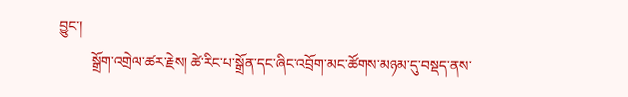བྱུང་།
         སྒྲོག་འགྲེལ་ཚར་རྗེས། ཚེ་རིང་པ་སྒྲོན་དང་ཞིང་འབྲོག་མང་ཚོགས་མཉམ་དུ་བསྡད་ནས་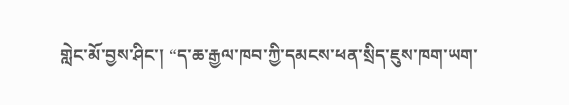གླེང་མོ་བྱས་ཤིང་། “ད་ཆ་རྒྱལ་ཁབ་ཀྱི་དམངས་ཕན་སྲིད་ཇུས་ཁག་ཡག་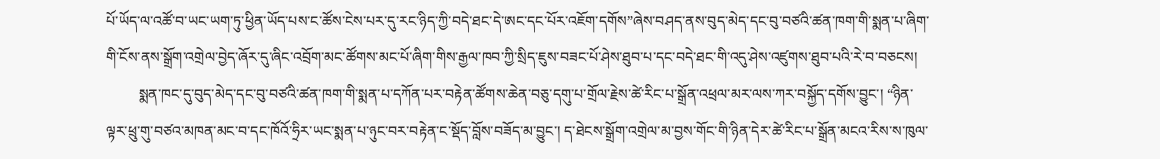པོ་ཡོད་ལ་འཚོ་བ་ཡང་ཡག་ཏུ་ཕྱིན་ཡོད་པས་ང་ཚོས་ངེས་པར་དུ་རང་ཉིད་ཀྱི་བདེ་ཐང་དེ་ཨང་དང་པོར་འཇོག་དགོས”ཞེས་བཤད་ནས་བུད་མེད་དང་བུ་བཙའི་ཚན་ཁག་གི་སྨན་པ་ཞིག་གི་ངོས་ནས་སྒྲོག་འགྲེལ་བྱེད་ཞོར་དུ་ཞིང་འབྲོག་མང་ཚོགས་མང་པོ་ཞིག་གིས་རྒྱལ་ཁབ་ཀྱི་སྲིད་ཇུས་བཟང་པོ་ཤེས་ཐུབ་པ་དང་བདེ་ཐང་གི་འདུ་ཤེས་འཛུགས་ཐུབ་པའི་རེ་བ་བཅངས།
         སྨན་ཁང་དུ་བུད་མེད་དང་བུ་བཙའི་ཚན་ཁག་གི་སྨན་པ་དཀོན་པར་བརྟེན་ཚོགས་ཆེན་བཅུ་དགུ་པ་གྲོལ་རྗེས་ཚེ་རིང་པ་སྒྲོན་འཕྲལ་མར་ལས་ཀར་བསྐྱོད་དགོས་བྱུང་། “ཉིན་ལྟར་ཕྲུ་གུ་བཙའ་མཁན་མང་བ་དང་ཁོའོ་ཧྲིར་ཡང་སྨན་པ་ཉུང་བར་བརྟེན་ང་སྡོད་བློས་བཟོད་མ་བྱུང་། ད་ཐེངས་སྒྲོག་འགྲེལ་མ་བྱས་གོང་གི་ཉིན་དེར་ཚེ་རིང་པ་སྒྲོན་མངའ་རིས་ས་ཁུལ་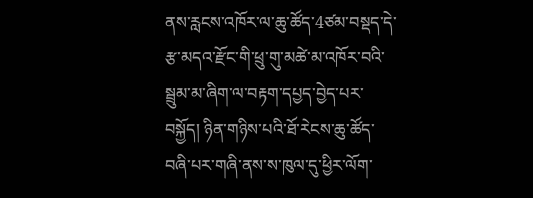ནས་རླངས་འཁོར་ལ་ཆུ་ཚོད་4ཙམ་བསྡད་དེ་རྩ་མདའ་རྫོང་གི་ཕྲུ་གུ་མཚེ་མ་འཁོར་བའི་སྦྲུམ་མ་ཞིག་ལ་བརྟག་དཔྱད་བྱེད་པར་བསྐྱོད། ཉིན་གཉིས་པའི་ཐོ་རེངས་ཆུ་ཚོད་བཞི་པར་གཞི་ནས་ས་ཁུལ་དུ་ཕྱིར་ལོག་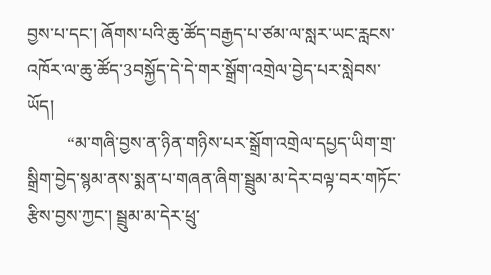བྱས་པ་དང་། ཞོགས་པའི་ཆུ་ཚོད་བརྒྱད་པ་ཙམ་ལ་སླར་ཡང་རླངས་འཁོར་ལ་ཆུ་ཚོད་3བསྐྱོད་དེ་དེ་གར་སྒྲོག་འགྲེལ་བྱེད་པར་སླེབས་ཡོད།
         “མ་གཞི་བྱས་ན་ཉིན་གཉིས་པར་སྒྲོག་འགྲེལ་དཔྱད་ཡིག་གྲ་སྒྲིག་བྱེད་སྙམ་ནས་སྨན་པ་གཞན་ཞིག་སྦྲུམ་མ་དེར་བལྟ་བར་གཏོང་རྩིས་བྱས་ཀྱང་། སྦྲུམ་མ་དེར་ཕྲུ་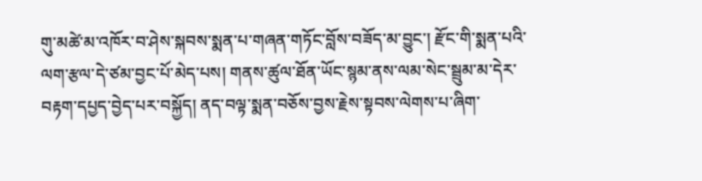གུ་མཚེ་མ་འཁོར་བ་ཤེས་སྐབས་སྨན་པ་གཞན་གཏོང་བློས་བཟོད་མ་བྱུང་། རྫོང་གི་སྨན་པའི་ལག་རྩལ་དེ་ཙམ་བྱང་པོ་མེད་པས། གནས་ཚུལ་ཐོན་ཡོང་སྙམ་ནས་ལམ་སེང་སྦྲུམ་མ་དེར་བརྟག་དཔྱད་བྱེད་པར་བསྐྱོད། ནད་བལྟ་སྨན་བཅོས་བྱས་རྗེས་སྟབས་ལེགས་པ་ཞིག་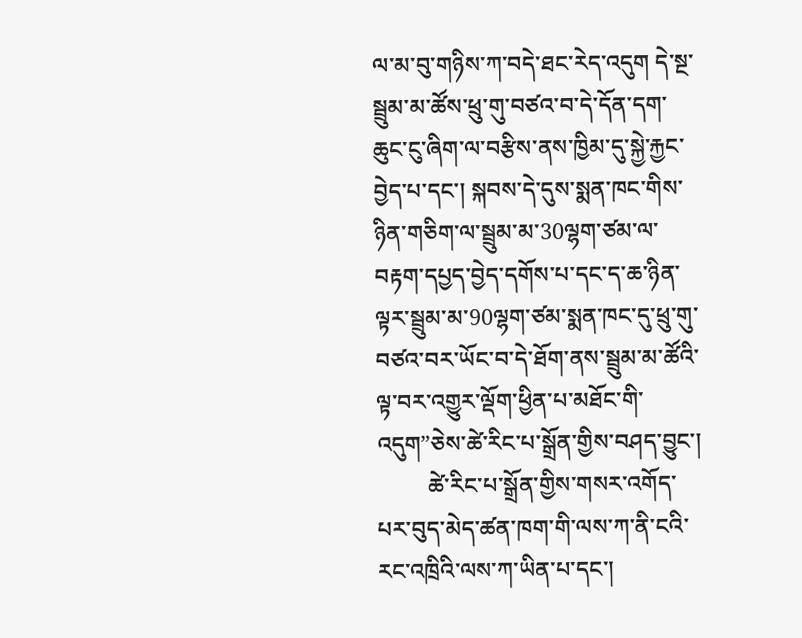ལ་མ་བུ་གཉིས་ཀ་བདེ་ཐང་རེད་འདུག དེ་སྔ་སྦྲུམ་མ་ཚོས་ཕྲུ་གུ་བཙའ་བ་དེ་དོན་དག་ཆུང་ངུ་ཞིག་ལ་བརྩིས་ནས་ཁྱིམ་དུ་སྐྱེ་རྐྱང་བྱེད་པ་དང་། སྐབས་དེ་དུས་སྨན་ཁང་གིས་ཉིན་གཅིག་ལ་སྦྲུམ་མ་30ལྷག་ཙམ་ལ་བརྟག་དཔྱད་བྱེད་དགོས་པ་དང་ད་ཆ་ཉིན་ལྟར་སྦྲུམ་མ་90ལྷག་ཙམ་སྨན་ཁང་དུ་ཕྲུ་གུ་བཙའ་བར་ཡོང་བ་དེ་ཐོག་ནས་སྦྲུམ་མ་ཚོའི་ལྟ་བར་འགྱུར་ལྡོག་ཕྱིན་པ་མཐོང་གི་འདུག”ཅེས་ཚེ་རིང་པ་སྒྲོན་གྱིས་བཤད་བྱུང་།
         ཚེ་རིང་པ་སྒྲོན་གྱིས་གསར་འགོད་པར་བུད་མེད་ཚན་ཁག་གི་ལས་ཀ་ནི་ངའི་རང་འཁྲིའི་ལས་ཀ་ཡིན་པ་དང་།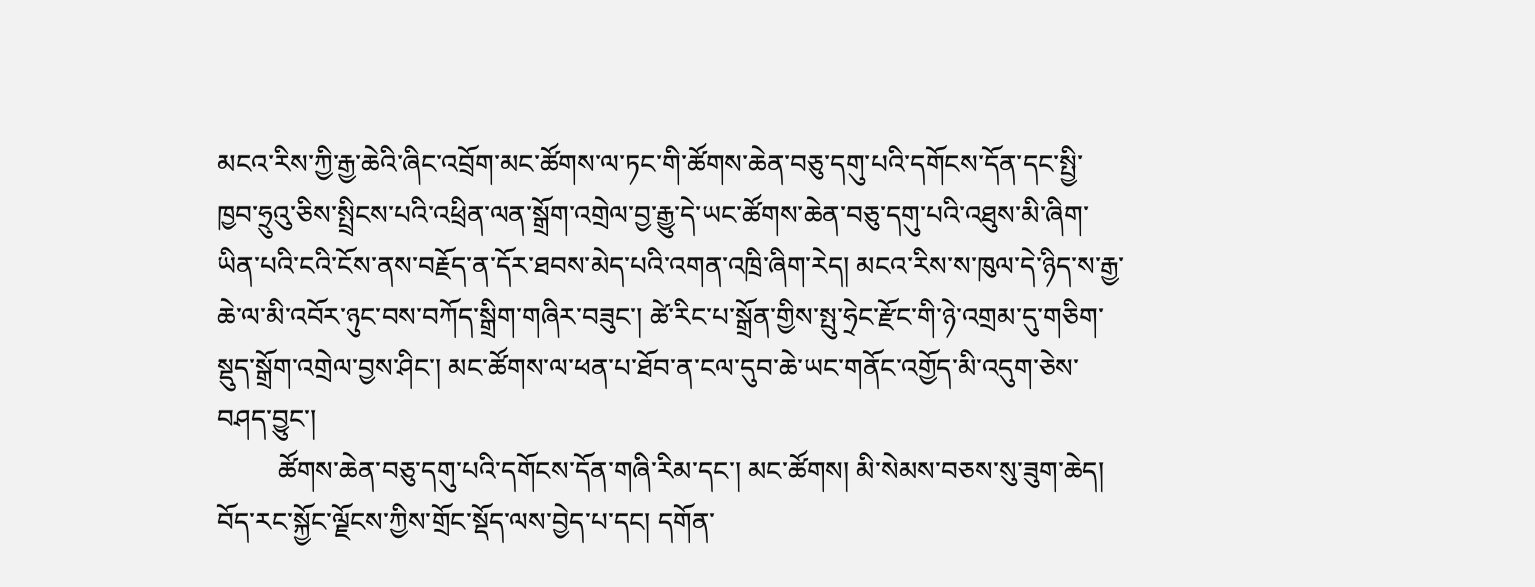མངའ་རིས་ཀྱི་རྒྱ་ཆེའི་ཞིང་འབྲོག་མང་ཚོགས་ལ་ཏང་གི་ཚོགས་ཆེན་བཅུ་དགུ་པའི་དགོངས་དོན་དང་སྤྱི་ཁྱབ་ཧྲུའུ་ཅིས་སྤྲིངས་པའི་འཕྲིན་ལན་སྒྲོག་འགྲེལ་བྱ་རྒྱུ་དེ་ཡང་ཚོགས་ཆེན་བཅུ་དགུ་པའི་འཐུས་མི་ཞིག་ཡིན་པའི་ངའི་ངོས་ནས་བརྗོད་ན་དོར་ཐབས་མེད་པའི་འགན་འཁྲི་ཞིག་རེད། མངའ་རིས་ས་ཁུལ་དེ་ཉིད་ས་རྒྱ་ཆེ་ལ་མི་འབོར་ཉུང་བས་བཀོད་སྒྲིག་གཞིར་བཟུང་། ཚེ་རིང་པ་སྒྲོན་གྱིས་སྤུ་ཧྲེང་རྫོང་གི་ཉེ་འགྲམ་དུ་གཅིག་སྡུད་སྒྲོག་འགྲེལ་བྱས་ཤིང་། མང་ཚོགས་ལ་ཕན་པ་ཐོབ་ན་ངལ་དུབ་ཆེ་ཡང་གནོང་འགྱོད་མི་འདུག་ཅེས་བཤད་བྱུང་།
         ཚོགས་ཆེན་བཅུ་དགུ་པའི་དགོངས་དོན་གཞི་རིམ་དང་། མང་ཚོགས། མི་སེམས་བཅས་སུ་ཟུག་ཆེད། བོད་རང་སྐྱོང་ལྗོངས་ཀྱིས་གྲོང་སྡོད་ལས་བྱེད་པ་དང། དགོན་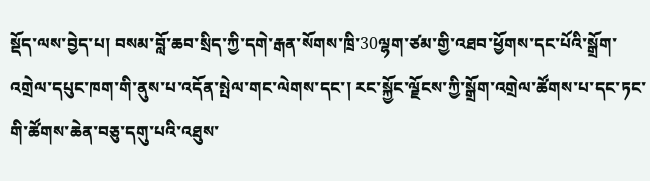སྡོད་ལས་བྱེད་པ། བསམ་བློ་ཆབ་སྲིད་ཀྱི་དགེ་རྒན་སོགས་ཁྲི་30ལྷག་ཙམ་གྱི་འཐབ་ཕྱོགས་དང་པོའི་སྒྲོག་འགྲེལ་དཔུང་ཁག་གི་ནུས་པ་འདོན་སྤེལ་གང་ལེགས་དང་། རང་སྐྱོང་ལྗོངས་ཀྱི་སྒྲོག་འགྲེལ་ཚོགས་པ་དང་ཏང་གི་ཚོགས་ཆེན་བཅུ་དགུ་པའི་འཐུས་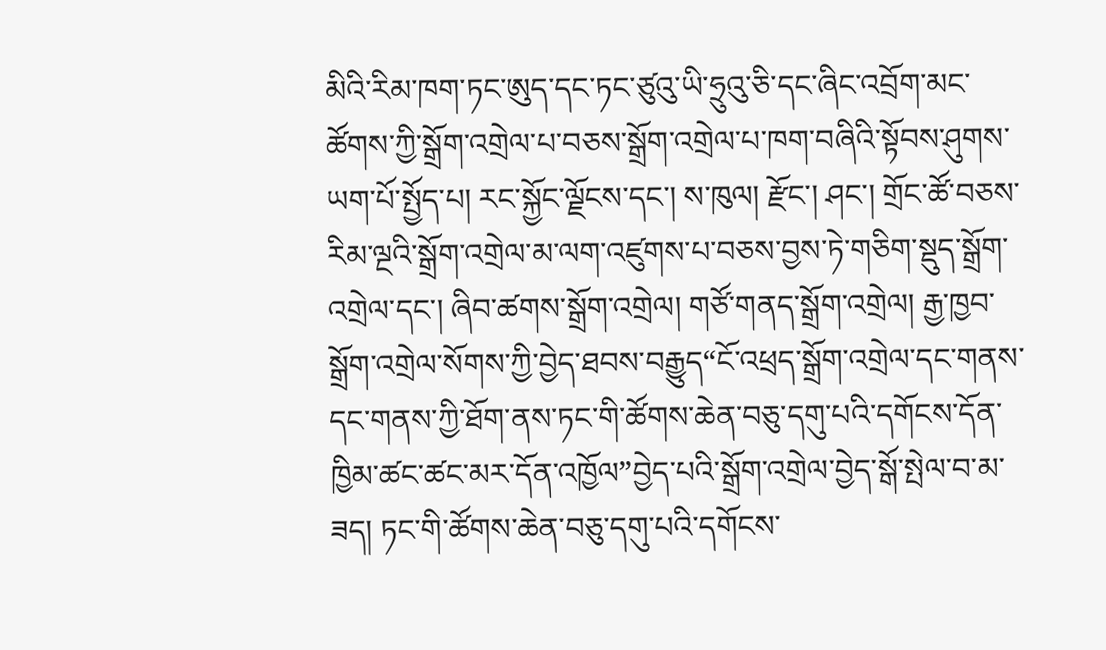མིའི་རིམ་ཁག་ཏང་ཨུད་དང་ཏང་ཙུའུ་ཡི་ཧྲུའུ་ཅི་དང་ཞིང་འབྲོག་མང་ཚོགས་ཀྱི་སྒྲོག་འགྲེལ་པ་བཅས་སྒྲོག་འགྲེལ་པ་ཁག་བཞིའི་སྟོབས་ཤུགས་ཡག་པོ་སྤྱོད་པ། རང་སྐྱོང་ལྗོངས་དང་། ས་ཁུལ། རྫོང་། ཤང་། གྲོང་ཚོ་བཅས་རིམ་ལྔའི་སྒྲོག་འགྲེལ་མ་ལག་འཛུགས་པ་བཅས་བྱས་ཏེ་གཅིག་སྡུད་སྒྲོག་འགྲེལ་དང་། ཞིབ་ཚགས་སྒྲོག་འགྲེལ། གཙོ་གནད་སྒྲོག་འགྲེལ། རྒྱ་ཁྱབ་སྒྲོག་འགྲེལ་སོགས་ཀྱི་བྱེད་ཐབས་བརྒྱུད“ངོ་འཕྲད་སྒྲོག་འགྲེལ་དང་གནས་དང་གནས་ཀྱི་ཐོག་ནས་ཏང་གི་ཚོགས་ཆེན་བཅུ་དགུ་པའི་དགོངས་དོན་ཁྱིམ་ཚང་ཚང་མར་དོན་འཁྱོལ”བྱེད་པའི་སྒྲོག་འགྲེལ་བྱེད་སྒོ་སྤེལ་བ་མ་ཟད། ཏང་གི་ཚོགས་ཆེན་བཅུ་དགུ་པའི་དགོངས་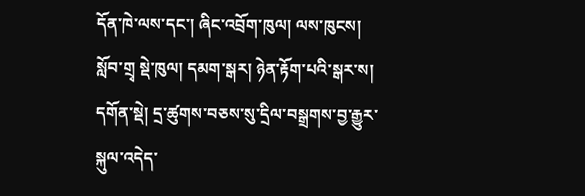དོན་ཁེ་ལས་དང་། ཞིང་འབྲོག་ཁུལ། ལས་ཁུངས། སློབ་གྲྭ སྡེ་ཁུལ། དམག་སྒར། ཉེན་རྟོག་པའི་སྒར་ས། དགོན་སྡེ། དྲ་ཚུགས་བཅས་སུ་དྲིལ་བསྒྲགས་བྱ་རྒྱུར་སྐུལ་འདེད་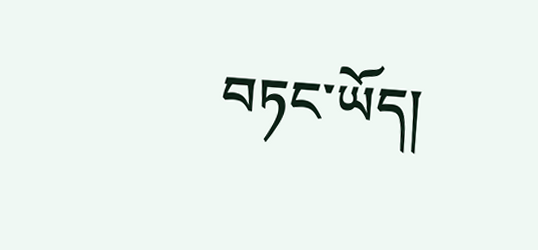བཏང་ཡོད།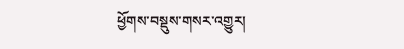ཕྱོགས་བསྡུས་གསར་འགྱུར།